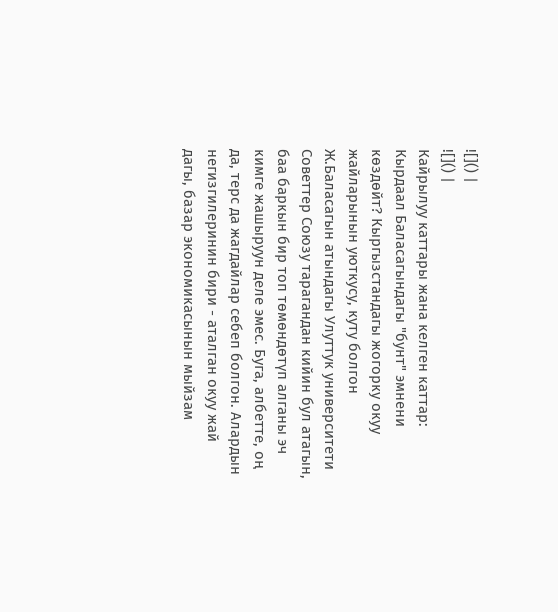![]() |
![]() |
Кайрылуу каттары жана келген каттар:
Кырдаал Баласагындагы "бунт" эмнени көздөйт? Кыргызстандагы жогорку окуу жайларынын уюткусу, куту болгон Ж.Баласагын атындагы Улуттук университети Советтер Союзу тарагандан кийин бул атагын, баа баркын бир топ төмөндөтүп алганы эч кимге жашыруун деле эмес. Буга, албетте, оң да, терс да жагдайлар себеп болгон. Алардын негизгилеринин бири - аталган окуу жай дагы, базар экономикасынын мыйзам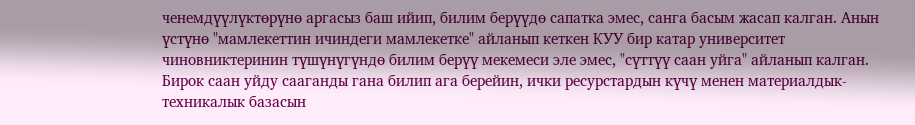ченемдүүлүктөрүнө аргасыз баш ийип, билим берүүдө сапатка эмес, санга басым жасап калган. Анын үстүнө "мамлекеттин ичиндеги мамлекетке" айланып кеткен КУУ бир катар университет чиновниктеринин түшүнүгүндө билим берүү мекемеси эле эмес, "сүттүү саан уйга" айланып калган. Бирок саан уйду сааганды гана билип ага берейин, ички ресурстардын күчү менен материалдык-техникалык базасын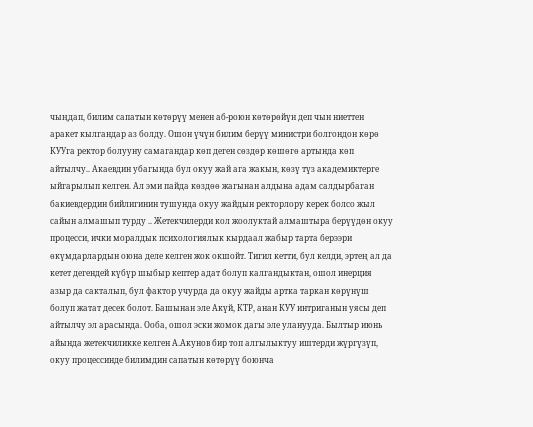чыңдап, билим сапатын көтөрүү менен аб-роюн көтөрөйүн деп чын ниеттен аракет кылгандар аз болду. Ошон үчүн билим берүү министри болгондон көрө КУУга ректор болууну самагандар көп деген сөздөр көшөгө артында көп айтылчу.. Акаевдин убагында бул окуу жай ага жакын, көзү түз академиктерге ыйгарылып келген. Ал эми пайда көздөө жагынан алдына адам салдырбаган бакиевдердин бийлигинин тушунда окуу жайдын ректорлору керек болсо жыл сайын алмашып турду .. Жетекчилерди кол жоолуктай алмаштыра берүүдөн окуу процесси, ички моралдык психологиялык кырдаал жабыр тарта берээри өкүмдарлардын оюна деле келген жок окшойт. Тигил кетти, бул келди, эртең ал да кетет дегендей күбүр шыбыр кептер адат болуп калгандыктан, ошол инерция азыр да сакталып, бул фактор учурда да окуу жайды артка таркан көрүнүш болуп жатат десек болот. Башынан эле Акүй, КТР, анан КУУ интриганын уясы деп айтылчу эл арасында. Ооба, ошол эски жомок дагы эле уланууда. Былтыр июнь айында жетекчиликке келген А.Акунов бир топ алгылыктуу иштерди жүргүзүп, окуу процессинде билимдин сапатын көтөрүү боюнча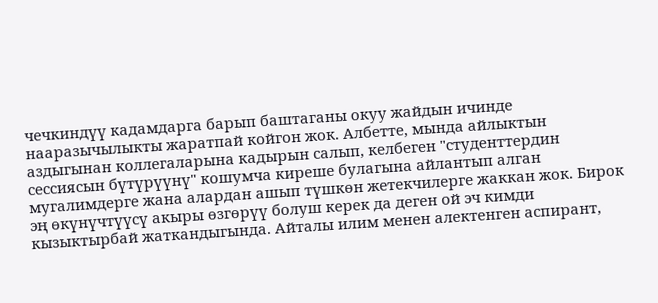чечкиндүү кадамдарга барып баштаганы окуу жайдын ичинде нааразычылыкты жаратпай койгон жок. Албетте, мында айлыктын аздыгынан коллегаларына кадырын салып, келбеген "студенттердин сессиясын бүтүрүүнү" кошумча киреше булагына айлантып алган мугалимдерге жана алардан ашып түшкөн жетекчилерге жаккан жок. Бирок эң өкүнүчтүүсү акыры өзгөрүү болуш керек да деген ой эч кимди кызыктырбай жаткандыгында. Айталы илим менен алектенген аспирант,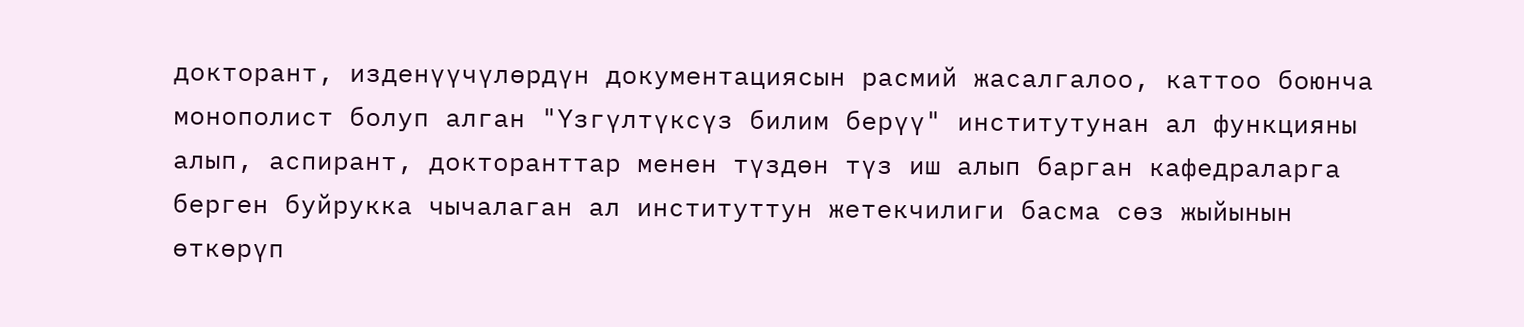докторант, изденүүчүлөрдүн документациясын расмий жасалгалоо, каттоо боюнча монополист болуп алган "Үзгүлтүксүз билим берүү" институтунан ал функцияны алып, аспирант, докторанттар менен түздөн түз иш алып барган кафедраларга берген буйрукка чычалаган ал институттун жетекчилиги басма сөз жыйынын өткөрүп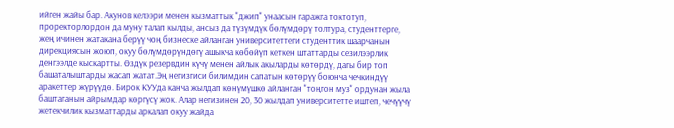ийген жайы бар. Акунов келээри менен кызматтык "джип" унаасын гаражга токтотуп, проректорлордон да муну талап кылды, ансыз да түзүмдүк бөлүмдөрү толтура, студенттерге, жең ичинен жатакана берүү чоң бизнеске айланган университеттеги студенттик шаарчанын дирекциясын жоюп, окуу бөлүмдөрүндөгү ашыкча көбөйүп кеткен штаттарды сезилээрлик денгээлде кыскартты. Өздүк резервдин күчү менен айлык акыларды көтөрдү, дагы бир топ башаталыштарды жасап жатат.Эң негизгиси билимдин сапатын көтөрүү боюнча чечкиндүү аракеттер жүрүүдө. Бирок КУУда канча жылдап көнүмүшкө айланган "тоңгон муз" ордунан жыла баштаганын айрымдар көргүсү жок. Алар негизинен 20, 30 жылдап университетте иштеп, чечүүчү жетекчилик кызматтарды аркалап окуу жайда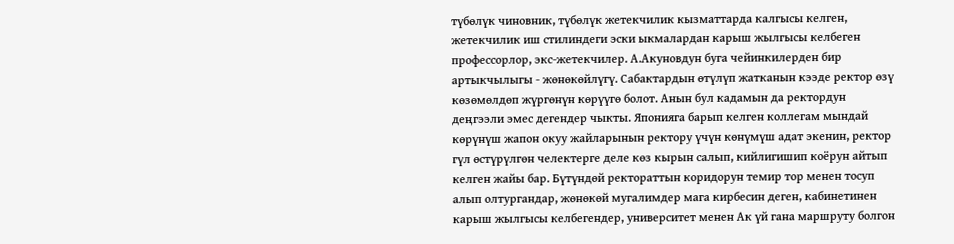түбөлүк чиновник, түбөлүк жетекчилик кызматтарда калгысы келген, жетекчилик иш стилиндеги эски ыкмалардан карыш жылгысы келбеген профессорлор, экс-жетекчилер. А.Акуновдун буга чейинкилерден бир артыкчылыгы - жөнөкөйлүгү. Сабактардын өтүлүп жатканын кээде ректор өзү көзөмөлдөп жүргөнүн көрүүгө болот. Анын бул кадамын да ректордун деңгээли эмес дегендер чыкты. Японияга барып келген коллегам мындай көрүнүш жапон окуу жайларынын ректору үчүн көнүмүш адат экенин, ректор гүл өстүрүлгөн челектерге деле көз кырын салып, кийлигишип коёрун айтып келген жайы бар. Бүтүндөй ректораттын коридорун темир тор менен тосуп алып олтургандар, жөнөкөй мугалимдер мага кирбесин деген, кабинетинен карыш жылгысы келбегендер, университет менен Ак үй гана маршруту болгон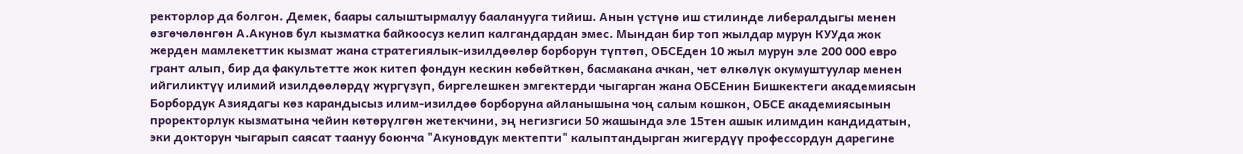ректорлор да болгон. Демек, баары салыштырмалуу бааланууга тийиш. Анын үстүнө иш стилинде либералдыгы менен өзгөчөлөнгөн А.Акунов бул кызматка байкоосуз келип калгандардан эмес. Мындан бир топ жылдар мурун КУУда жок жерден мамлекеттик кызмат жана стратегиялык-изилдөөлөр борборун түптөп, ОБСЕден 10 жыл мурун эле 200 000 евро грант алып, бир да факультетте жок китеп фондун кескин көбөйткөн, басмакана ачкан, чет өлкөлүк окумуштуулар менен ийгиликтүү илимий изилдөөлөрдү жүргүзүп, биргелешкен эмгектерди чыгарган жана ОБСЕнин Бишкектеги академиясын Борбордук Азиядагы көз карандысыз илим-изилдөө борборуна айланышына чоң салым кошкон, ОБСЕ академиясынын проректорлук кызматына чейин көтөрүлгөн жетекчини, эң негизгиси 50 жашында эле 15тен ашык илимдин кандидатын, эки докторун чыгарып саясат таануу боюнча "Акуновдук мектепти" калыптандырган жигердүү профессордун дарегине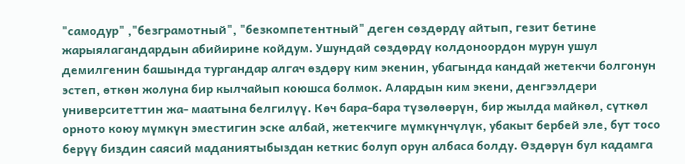"самодур" ,"безграмотный", "безкомпетентный" деген сөздөрдү айтып, гезит бетине жарыялагандардын абийирине койдум. Ушундай сөздөрдү колдоноордон мурун ушул демилгенин башында тургандар алгач өздөрү ким экенин, убагында кандай жетекчи болгонун эстеп, өткөн жолуна бир кылчайып коюшса болмок. Алардын ким экени, денгээлдери университеттин жа- маатына белгилүү. Көч бара-бара түзөлөөрүн, бир жылда майкөл, сүткөл орното коюу мүмкүн эместигин эске албай, жетекчиге мүмкүнчүлүк, убакыт бербей эле, бут тосо берүү биздин саясий маданиятыбыздан кеткис болуп орун албаса болду. Өздөрүн бул кадамга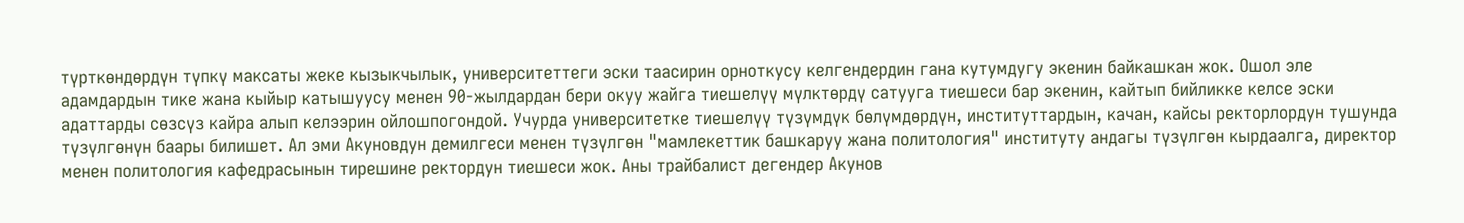түрткөндөрдүн түпкү максаты жеке кызыкчылык, университеттеги эски таасирин орноткусу келгендердин гана кутумдугу экенин байкашкан жок. Ошол эле адамдардын тике жана кыйыр катышуусу менен 90-жылдардан бери окуу жайга тиешелүү мүлктөрдү сатууга тиешеси бар экенин, кайтып бийликке келсе эски адаттарды сөзсүз кайра алып келээрин ойлошпогондой. Учурда университетке тиешелүү түзүмдүк бөлүмдөрдүн, институттардын, качан, кайсы ректорлордун тушунда түзүлгөнүн баары билишет. Ал эми Акуновдун демилгеси менен түзүлгөн "мамлекеттик башкаруу жана политология" институту андагы түзүлгөн кырдаалга, директор менен политология кафедрасынын тирешине ректордун тиешеси жок. Аны трайбалист дегендер Акунов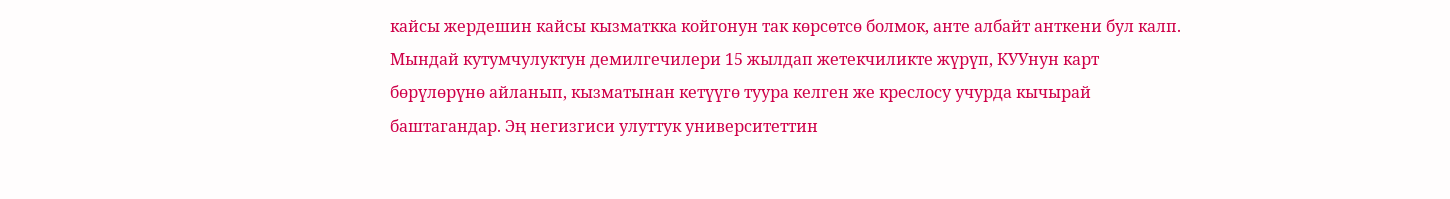кайсы жердешин кайсы кызматкка койгонун так көрсөтсө болмок, анте албайт анткени бул калп. Мындай кутумчулуктун демилгечилери 15 жылдап жетекчиликте жүрүп, КУУнун карт бөрүлөрүнө айланып, кызматынан кетүүгө туура келген же креслосу учурда кычырай баштагандар. Эң негизгиси улуттук университеттин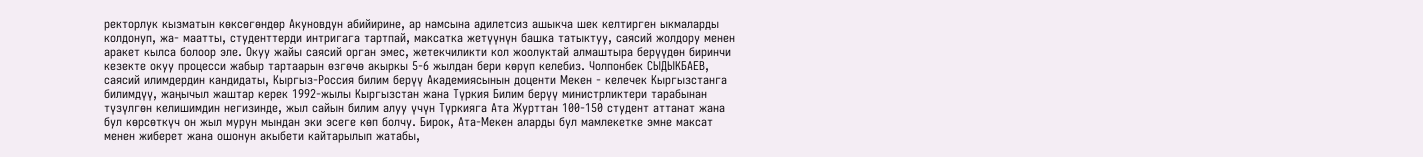ректорлук кызматын көксөгөндөр Акуновдун абийирине, ар намсына адилетсиз ашыкча шек келтирген ыкмаларды колдонуп, жа- маатты, студенттерди интригага тартпай, максатка жетүүнүн башка татыктуу, саясий жолдору менен аракет кылса болоор эле. Окуу жайы саясий орган эмес, жетекчиликти кол жоолуктай алмаштыра берүүдөн биринчи кезекте окуу процесси жабыр тартаарын өзгөчө акыркы 5-6 жылдан бери көрүп келебиз. Чолпонбек СЫДЫКБАЕВ, саясий илимдердин кандидаты, Кыргыз-Россия билим берүү Академиясынын доценти Мекен - келечек Кыргызстанга билимдүү, жаңычыл жаштар керек 1992-жылы Кыргызстан жана Түркия Билим берүү министрликтери тарабынан түзүлгөн келишимдин негизинде, жыл сайын билим алуу үчүн Түркияга Ата Журттан 100-150 студент аттанат жана бул көрсөткүч он жыл мурун мындан эки эсеге көп болчу. Бирок, Ата-Мекен аларды бул мамлекетке эмне максат менен жиберет жана ошонун акыбети кайтарылып жатабы,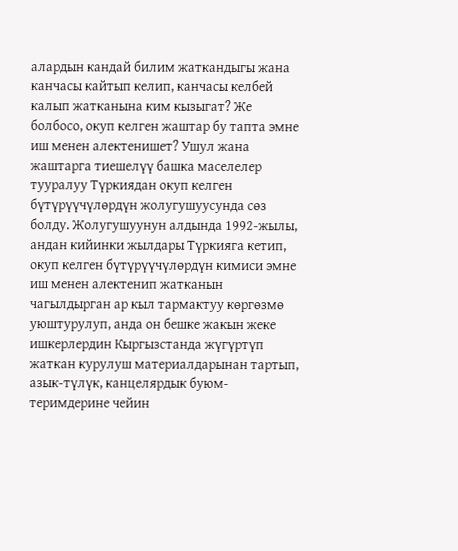алардын кандай билим жаткандыгы жана канчасы кайтып келип, канчасы келбей калып жатканына ким кызыгат? Же болбосо, окуп келген жаштар бу тапта эмне иш менен алектенишет? Ушул жана жаштарга тиешелүү башка маселелер тууралуу Түркиядан окуп келген бүтүрүүчүлөрдүн жолугушуусунда сөз болду. Жолугушуунун алдында 1992-жылы, андан кийинки жылдары Түркияга кетип, окуп келген бүтүрүүчүлөрдүн кимиси эмне иш менен алектенип жатканын чагылдырган ар кыл тармактуу көргөзмө уюштурулуп, анда он бешке жакын жеке ишкерлердин Кыргызстанда жүгүртүп жаткан курулуш материалдарынан тартып, азык-түлүк, канцелярдык буюм-теримдерине чейин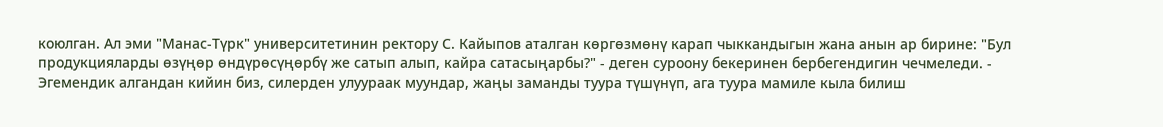коюлган. Ал эми "Манас-Түрк" университетинин ректору С. Кайыпов аталган көргөзмөнү карап чыккандыгын жана анын ар бирине: "Бул продукцияларды өзүңөр өндүрөсүңөрбү же сатып алып, кайра сатасыңарбы?" - деген суроону бекеринен бербегендигин чечмеледи. - Эгемендик алгандан кийин биз, силерден улуураак муундар, жаңы заманды туура түшүнүп, ага туура мамиле кыла билиш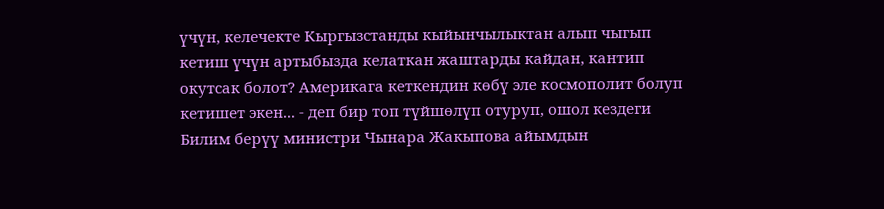үчүн, келечекте Кыргызстанды кыйынчылыктан алып чыгып кетиш үчүн артыбызда келаткан жаштарды кайдан, кантип окутсак болот? Америкага кеткендин көбү эле космополит болуп кетишет экен... - деп бир топ түйшөлүп отуруп, ошол кездеги Билим берүү министри Чынара Жакыпова айымдын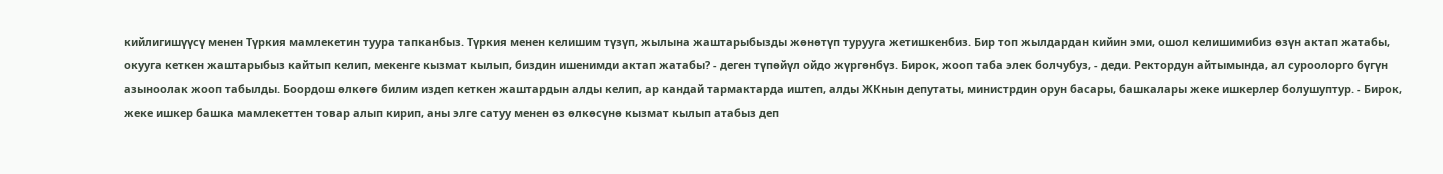кийлигишүүсү менен Түркия мамлекетин туура тапканбыз. Түркия менен келишим түзүп, жылына жаштарыбызды жөнөтүп турууга жетишкенбиз. Бир топ жылдардан кийин эми, ошол келишимибиз өзүн актап жатабы, окууга кеткен жаштарыбыз кайтып келип, мекенге кызмат кылып, биздин ишенимди актап жатабы? - деген түпөйүл ойдо жүргөнбүз. Бирок, жооп таба элек болчубуз, - деди. Ректордун айтымында, ал суроолорго бүгүн азыноолак жооп табылды. Боордош өлкөгө билим издеп кеткен жаштардын алды келип, ар кандай тармактарда иштеп, алды ЖКнын депутаты, министрдин орун басары, башкалары жеке ишкерлер болушуптур. - Бирок, жеке ишкер башка мамлекеттен товар алып кирип, аны элге сатуу менен өз өлкөсүнө кызмат кылып атабыз деп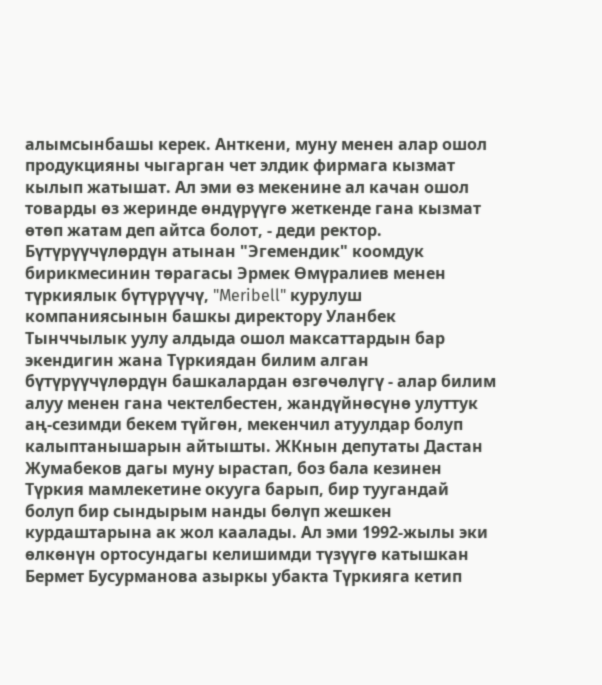алымсынбашы керек. Анткени, муну менен алар ошол продукцияны чыгарган чет элдик фирмага кызмат кылып жатышат. Ал эми өз мекенине ал качан ошол товарды өз жеринде өндүрүүгө жеткенде гана кызмат өтөп жатам деп айтса болот, - деди ректор. Бүтүрүүчүлөрдүн атынан "Эгемендик" коомдук бирикмесинин төрагасы Эрмек Өмүралиев менен түркиялык бүтүрүүчү, "Meribell" курулуш компаниясынын башкы директору Уланбек Тынччылык уулу алдыда ошол максаттардын бар экендигин жана Түркиядан билим алган бүтүрүүчүлөрдүн башкалардан өзгөчөлүгү - алар билим алуу менен гана чектелбестен, жандүйнөсүнө улуттук аң-сезимди бекем түйгөн, мекенчил атуулдар болуп калыптанышарын айтышты. ЖКнын депутаты Дастан Жумабеков дагы муну ырастап, боз бала кезинен Түркия мамлекетине окууга барып, бир туугандай болуп бир сындырым нанды бөлүп жешкен курдаштарына ак жол каалады. Ал эми 1992-жылы эки өлкөнүн ортосундагы келишимди түзүүгө катышкан Бермет Бусурманова азыркы убакта Түркияга кетип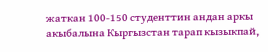жаткан 100-150 студенттин андан аркы акыбалына Кыргызстан тарап кызыкпай,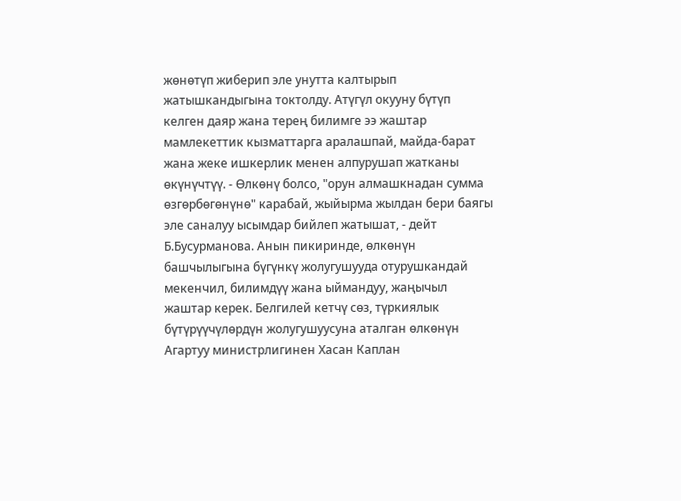жөнөтүп жиберип эле унутта калтырып жатышкандыгына токтолду. Атүгүл окууну бүтүп келген даяр жана терең билимге ээ жаштар мамлекеттик кызматтарга аралашпай, майда-барат жана жеке ишкерлик менен алпурушап жатканы өкүнүчтүү. - Өлкөнү болсо, "орун алмашкнадан сумма өзгөрбөгөнүнө" карабай, жыйырма жылдан бери баягы эле саналуу ысымдар бийлеп жатышат, - дейт Б.Бусурманова. Анын пикиринде, өлкөнүн башчылыгына бүгүнкү жолугушууда отурушкандай мекенчил, билимдүү жана ыймандуу, жаңычыл жаштар керек. Белгилей кетчү сөз, түркиялык бүтүрүүчүлөрдүн жолугушуусуна аталган өлкөнүн Агартуу министрлигинен Хасан Каплан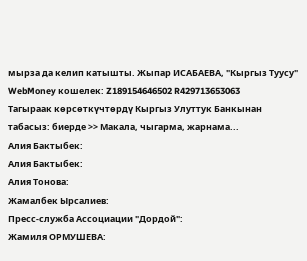мырза да келип катышты. Жыпар ИСАБАЕВА, "Кыргыз Туусу"
WebMoney кошелек: Z189154646502 R429713653063
Тагыраак көрсөткүчтөрдү Кыргыз Улуттук Банкынан табасыз: биерде >> Макала, чыгарма, жарнама...
Алия Бактыбек:
Алия Бактыбек:
Алия Тонова:
Жамалбек Ырсалиев:
Пресс-служба Ассоциации "Дордой":
Жамиля ОРМУШЕВА: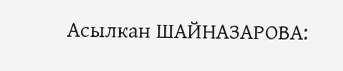Асылкан ШАЙНАЗАРОВА: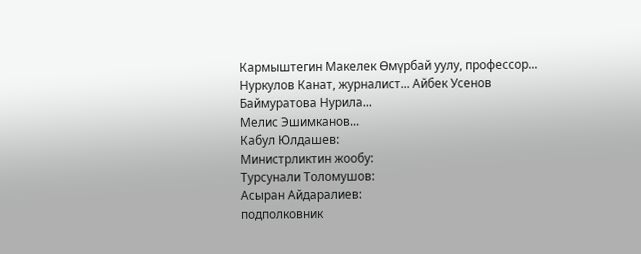Кармыштегин Макелек Өмүрбай уулу, профессор...
Нуркулов Канат, журналист... Айбек Усенов
Баймуратова Нурила...
Мелис Эшимканов...
Кабул Юлдашев:
Министрликтин жообу:
Турсунали Толомушов:
Асыран Айдаралиев:
подполковник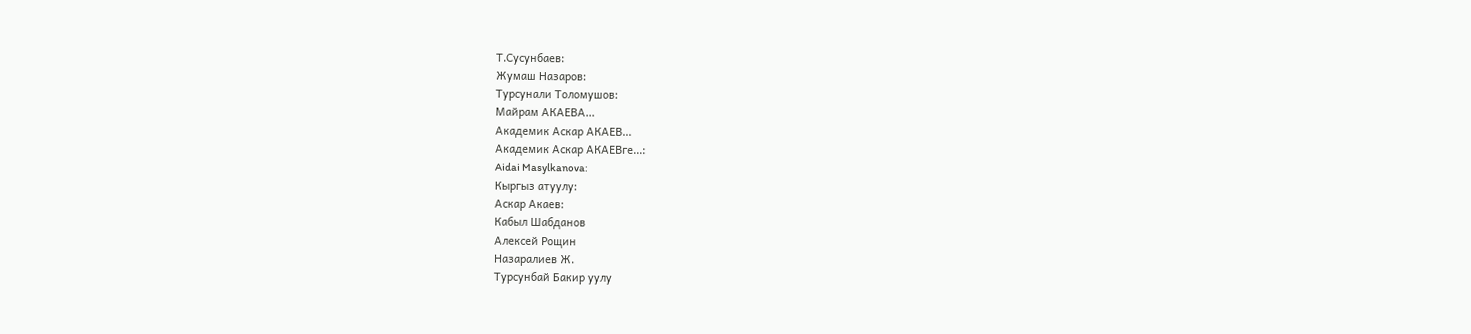Т.Сусунбаев:
Жумаш Назаров:
Турсунали Толомушов:
Майрам АКАЕВА...
Академик Аскар АКАЕВ...
Академик Аскар АКАЕВге...:
Aidai Masylkanova:
Кыргыз атуулу:
Аскар Акаев:
Кабыл Шабданов
Алексей Рощин
Назаралиев Ж.
Турсунбай Бакир уулу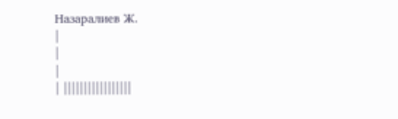Назаралиев Ж.
|
|
|
| |||||||||||||||||